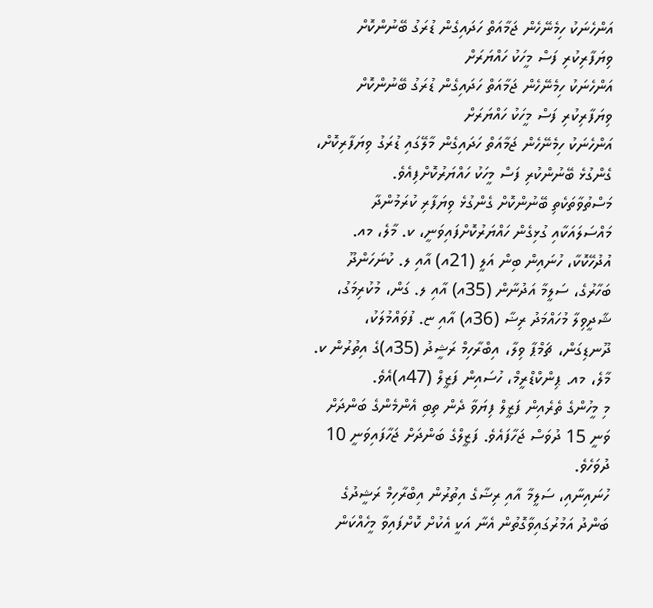އަންހެނަކު ހިމެނޭހެން ޖަމާއަތް ހަދައިގެން ޑުރަގު ބޭނުންކޮށް ވިޔަފާރިކުރި ފަސް މީހަކު ހައްޔަރަށް
އަންހެނަކު ހިމެނޭހެން ޖަމާއަތް ހަދައިގެން ޑުރަގު ބޭނުންކޮށް ވިޔަފާރިކުރި ފަސް މީހަކު ހައްޔަރަށް
އަންހެނަކު ހިމެނޭހެން ޖަމާއަތް ހަދައިގެން މާލޭގައި ޑުރަގު ވިޔަފާރިކޮށް، ގެންގުޅެ ބޭނުންކުރި ފަސް މީހަކު ހައްޔަރުކޮށްފިއެވެ.
މަސްތުވާތަކެތި ބޭނުންކޮށް ގެންގުޅެ ވިޔަފާރި ކުރަމުންދާ މައްސަލައަކާއި ގުޅިގެން ހައްޔަރުކޮށްފައިވަނީ، ކ. މާލެ، މއ. އުދުހޭކޮކާ، ހުނައިން ބިން އަލީ (21އ) އާއި ލ. ކުނަހަންދޫ ބަހާރުގެ، ސަލީމާ އަދުނާން (35އ) އާއި ލ. ގަން، މުކުރިމަގު، ޝާދީވިލާ މުހައްމަދު ރިޟާ (36އ) އާއި ޏ. ފުވައްމުލަކު، ދޫނޑިގަން، ޗަމްޕާ ވިލާ، އިބްރާހިމް ރަޝީދު (35އ)ގެ އިތުރުން ކ. މާލެ، މއ. ޕިންކްޑްރީމް، ހުސައިން ފަޒީލް (47އ)އެވެ.
މި މީހުންގެ ތެރެއިން ފަޒީލް ފިޔަވާ ދެން ތިބި އެންމެންގެ ބަންދަށް ވަނީ 15 ދުވަސް ޖަހާފައެވެ. ފަޒީލްގެ ބަންދަށް ޖަހާފައިވަނީ 10 ދުވަހެވެ.
ހުނައިނާއި، ސަލީމާ އާއި ރިޟާގެ އިތުރުން އިބްރާހިމް ރަޝީދުގެ ބަންދު އަމުރުގައިވާގޮތުން އެނާ އަކީ އެކުށް ކޮށްފައިވާ މީހެއްކަން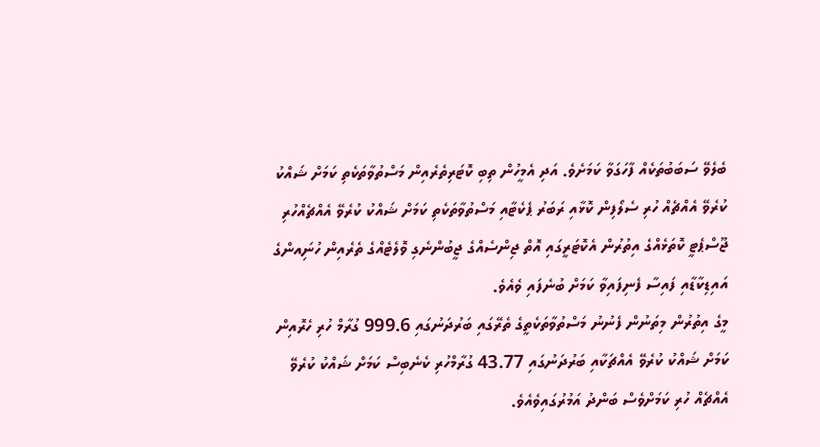ބެލެވޭ ސަބަބުތަކެއް ފާހަގަވާ ކަމަށެވެ. އަދި އެމީހުން ތިބި ކޮޓަރިތެރެއިން މަސްތުވާތަކެތި ކަމަށް ޝައްކު ކުރެވޭ އެއްޗެއް ހުރި ސެލޯފިން ކޮޅާއި ރަބަރު ޕެކެޓާއި މަސްތުވާތަކެތި ކަމަށް ޝައްކު ކުރެވޭ އެއްޗެއްހުރި ޖޫސްޕެޓީ ކޮތަޅެއްގެ އިތުރުން އެކޮޓަރީގައި އޮތް ޖިންސެއްގެ ޖީބުންނެގި ވޮލެޓެއްގެ ތެރެއިން ހުނަިއންގެ އައިޑިކާޑާއި ފައިސާ ފެނިފައިވާ ކަމަށް ބުނެފައި ވެއެވެ.
މީގެ އިތުރުން މިތަނުން ފެނުނު މަސްތުވާތަކެތީގެ ތެރޭގައި ބަރުދަނުގައި 999.6 ގުރާމް ހުރި ހެރޮއިން ކަމަށް ޝައްކު ކުރެވޭ އެއްޗަކާއި ބަރުދަނުގައި 43.77 ގުރާމްހުރި ކެނެބިސް ކަމަށް ޝައްކު ކުރެވޭ އެއްޗެއް ހުރި ކަމަށްވެސް ބަންދު އަމުރުގައިވެއެވެ.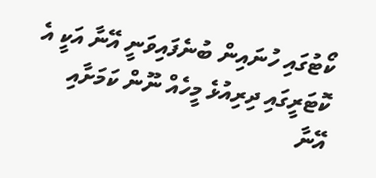ކޯޓުގައި ހުނައިން ބުނެފައިވަނީ އޭނާ އަކީ އެ ކޮޓަރީގައި ދިރިއުޅެ މީހެއް ނޫން ކަމަށާއި އޭނާ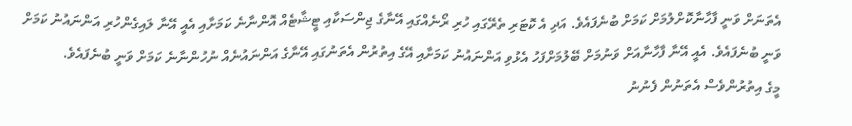އެތަނަށް ވަނީ ފާހާނާކޮށްލުމަށް ކަމަށް ބުނެފައެވެ. އަދި އެ ކޮޓަރި ތެރޭގައި ހުރި ރޯނެއްގައި އޭނާގެ ޖިންސަކާއި ޓީޝާޓެއް އޮންނާނެ ކަމަށާއި އެއީ އޭނާ ލައިގެންހުރި އަންނައުނު ކަމަށް ވަނީ ބުނެފައެވެ. އެއީ އޭނާ ފާހާނާއަށް ވަނުމަށް ބޭލުމަށްފަހު އެޅުވި އަންނައުނު ކަމަށާއި އޭގެ އިތުރުން އެތަނުގައި އޭނާގެ އަންނައުނެއް ނުހުންނާނެ ކަމަށް ވަނީ ބުނެފައެވެ.
މީގެ އިތުރުންވެސް އެތަނުން ފެނުނު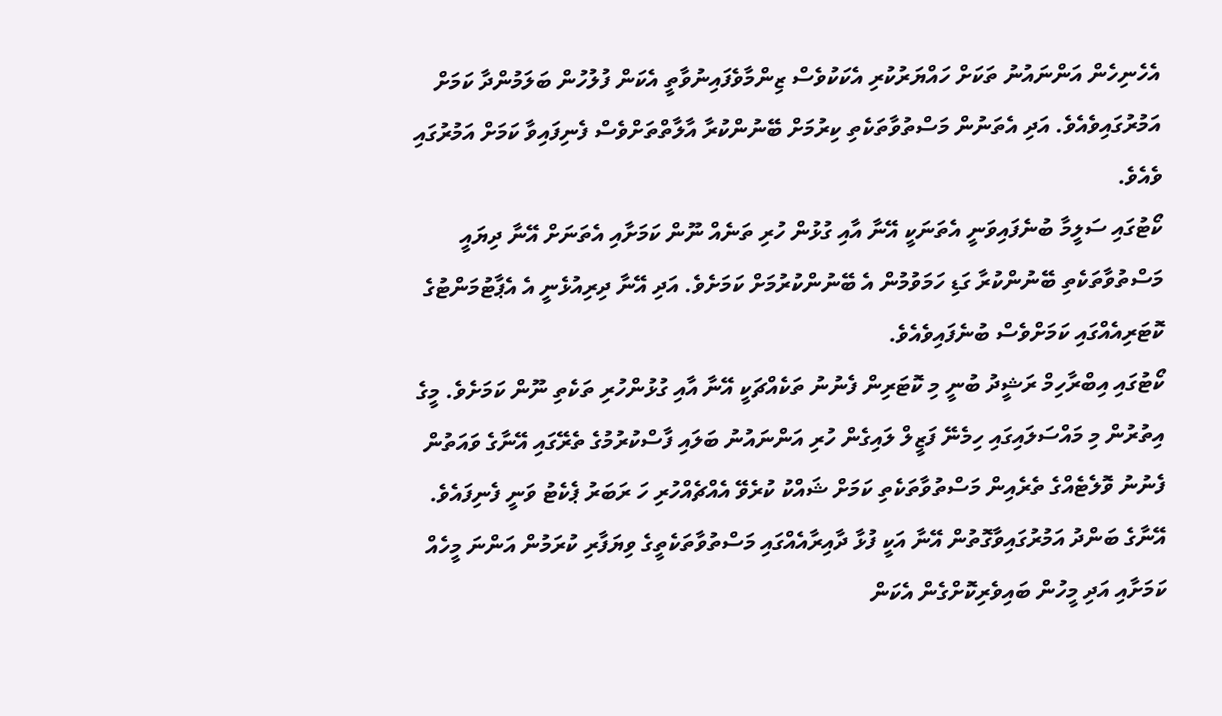އެހެނިހެން އަންނައުނު ތަކަށް ހައްޔަރުކުރި އެކަކުވެސް ޒިންމާވެފައިނުވާތީ އެކަން ފުލުހުން ބަލަމުންދާ ކަމަށް އަމުރުގައިވެއެވެ. އަދި އެތަނުން މަސްތުވާތަކެތި ކިރުމަށް ބޭނުންކުރާ އާލާތްތަށްވެސް ފެނިފައިވާ ކަމަށް އަމުރުގައި ވެއެވެ.
ކޯޓުގައި ސަލީމާ ބުނެފައިވަނީ އެތަނަކީ އޭނާ އާއި ގުޅުން ހުރި ތަނެއް ނޫން ކަމަށާއި އެތަނަށް އޭނާ ދިޔައީ މަސްތުވާތަކެތި ބޭނުންކުރާ ގަޑި ހަމަވުމުން އެ ބޭނުންކުރުމަށް ކަމަށެވެ. އަދި އޭނާ ދިރިއުޅެނީ އެ އެޕާޓުމަންޓުގެ ކޮޓަރިއެއްގައި ކަމަށްވެސް ބުނެފައިވެއެވެ.
ކޯޓުގައި އިބްރާހިމް ރަޝީދު ބުނީ މި ކޮޓަރިން ފެނުނު ތަކެއްޗަކީ އޭނާ އާއި ގުޅުންހުރި ތަކެތި ނޫން ކަމަށެވެ. މީގެ އިތުރުން މި މައްސަލައިގައި ހިމެނޭ ފަޒީލް ލައިގެން ހުރި އަންނައުނު ބަލައި ފާސްކުރުމުގެ ތެރޭގައި އޭނާގެ ވައަތުން ފެނުނު ވޮލެޓެއްގެ ތެރެއިން މަސްތުވާތަކެތި ކަމަށް ޝައްކު ކުރެވޭ އެއްޗެއްހުރި ހަ ރަބަރު ޕެކެޓު ވަނީ ފެނިފައެވެ.
އޭނާގެ ބަންދު އަމުރުގައިވާގޮތުން އޭނާ އަކީ ފުޅާ ދާއިރާއެއްގައި މަސްތުވާތަކެތީގެ ވިޔަފާރި ކުރަމުން އަންނަ މީހެއް ކަމަށާއި އަދި މީހުން ބައިވެރިކޮށްގެން އެކަން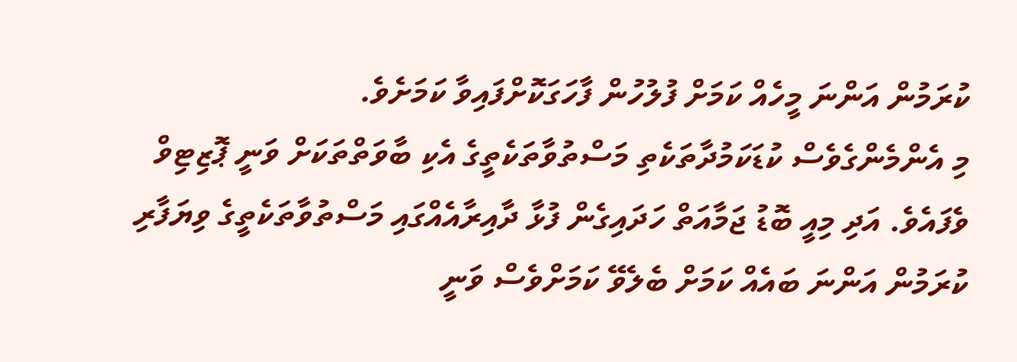ކުރަމުން އަންނަ މީހެއް ކަމަށް ފުލުހުން ފާހަގަކޮށްފައިވާ ކަމަށެވެ.
މި އެންމެންގެވެސް ކުޑަކަމުދާތަކެތި މަސްތުވާތަކެތީގެ އެކި ބާވަތްތަކަށް ވަނީ ޕޮޒިޓިވް ވެފައެވެ. އަދި މިއީ ބޮޑު ޖަމާއަތް ހަދައިގެން ފުޅާ ދާއިރާއެއްގައި މަސްތުވާތަކެތީގެ ވިޔަފާރި ކުރަމުން އަންނަ ބައެއް ކަމަށް ބެލެވޭ ކަމަށްވެސް ވަނީ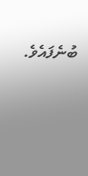ބުނެފައެވެ.